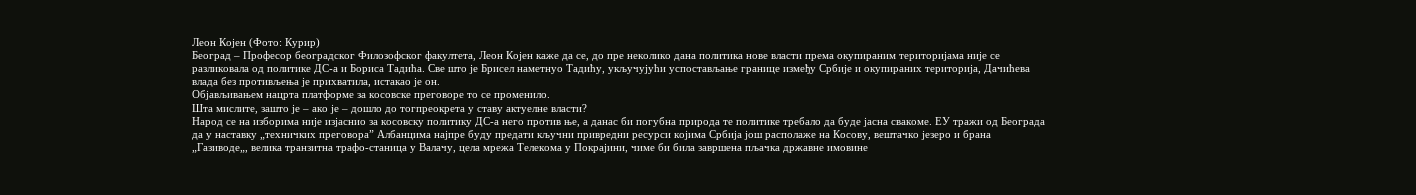Леон Којен (Фото: Курир)
Београд – Професор београдског Филозофског факултета, Леон Којен каже да се, до пре неколико дана политика нове власти према окупираним територијама није се разликовала од политике ДС-а и Бориса Тадића. Све што је Брисел наметнуо Тадићу, укључујући успостављање границе између Србије и окупираних територија, Дачићева влада без противљења је прихватила, истакао је он.
Објављивањем нацрта платформе за косовске преговоре то се променило.
Шта мислите, зашто је – ако је – дошло до тогпреокрета у ставу актуелне власти?
Народ се на изборима није изјаснио за косовску политику ДС-а него против ње, а данас би погубна природа те политике требало да буде јасна свакоме. ЕУ тражи од Београда да у наставку „техничких преговора” Албанцима најпре буду предати кључни привредни ресурси којима Србија још располаже на Косову, вештачко језеро и брана „Газиводе„, велика транзитна трафо-станица у Валачу, цела мрежа Телекома у Покрајини, чиме би била завршена пљачка државне имовине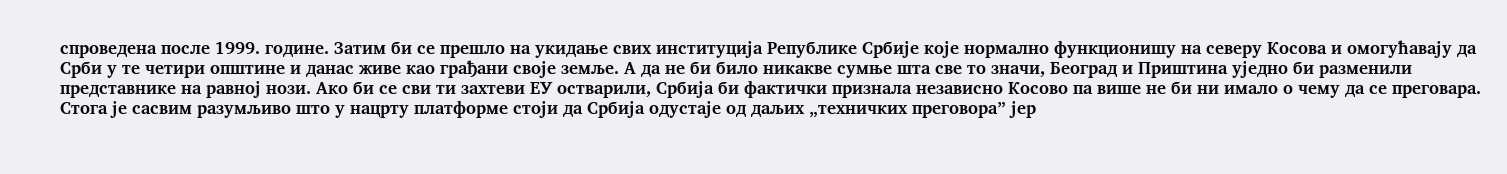спроведена после 1999. године. Затим би се прешло на укидање свих институција Републике Србије које нормално функционишу на северу Косова и омогућавају да Срби у те четири општине и данас живе као грађани своје земље. А да не би било никакве сумње шта све то значи, Београд и Приштина уједно би разменили представнике на равној нози. Ако би се сви ти захтеви ЕУ остварили, Србија би фактички признала независно Косово па више не би ни имало о чему да се преговара. Стога је сасвим разумљиво што у нацрту платформе стоји да Србија одустаје од даљих „техничких преговора” јер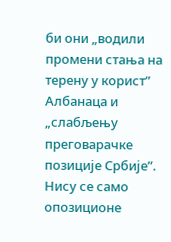би они „водили промени стања на терену у корист” Албанаца и „слабљењу преговарачке позиције Србије”.
Нису се само опозиционе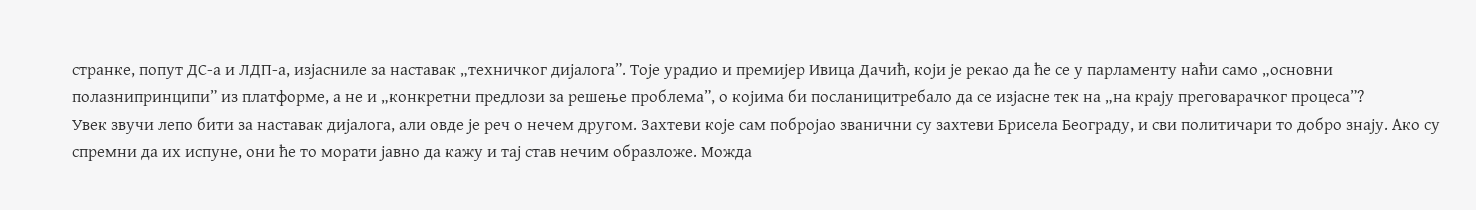странке, попут ДС-а и ЛДП-а, изјасниле за наставак „техничког дијалога”. Тоје урадио и премијер Ивица Дачић, који је рекао да ће се у парламенту наћи само „основни полазнипринципи” из платформе, а не и „конкретни предлози за решење проблема”, о којима би посланицитребало да се изјасне тек на „на крају преговарачког процеса”?
Увек звучи лепо бити за наставак дијалога, али овде је реч о нечем другом. Захтеви које сам побројао званични су захтеви Брисела Београду, и сви политичари то добро знају. Ако су спремни да их испуне, они ће то морати јавно да кажу и тај став нечим образложе. Можда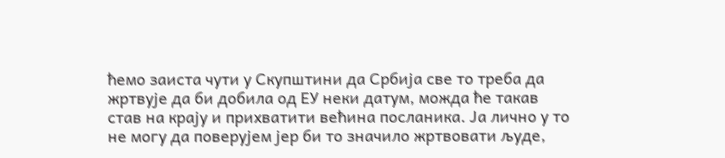ћемо заиста чути у Скупштини да Србија све то треба да жртвује да би добила од ЕУ неки датум, можда ће такав став на крају и прихватити већина посланика. Ја лично у то не могу да поверујем јер би то значило жртвовати људе,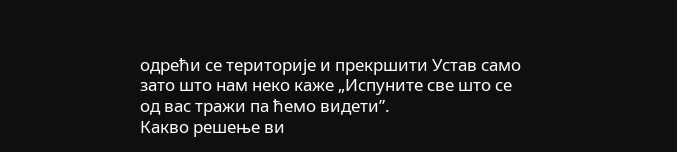одрећи се територије и прекршити Устав само зато што нам неко каже „Испуните све што се од вас тражи па ћемо видети”.
Какво решење ви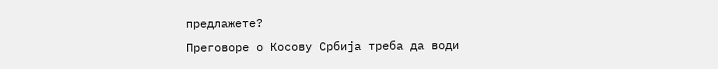предлажете?
Преговоре о Косову Србија треба да води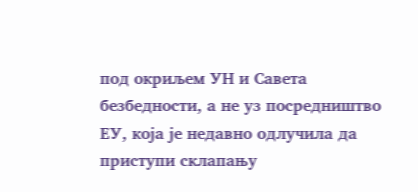под окриљем УН и Савета безбедности, а не уз посредништво ЕУ, која је недавно одлучила да приступи склапању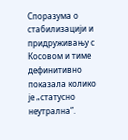Споразума о стабилизацији и придруживању с Косовом и тиме дефинитивно показала колико је „статусно неутрална”.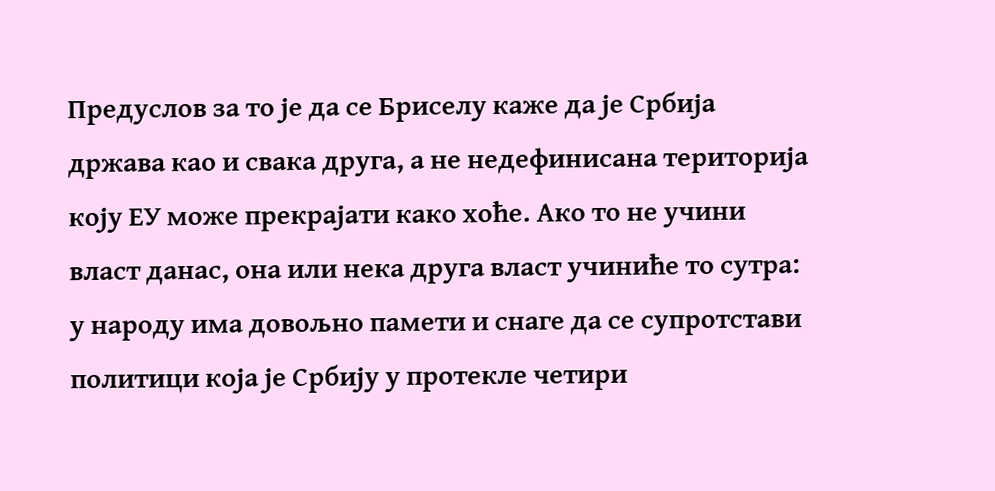Предуслов за то је да се Бриселу каже да је Србија држава као и свака друга, а не недефинисана територија коју ЕУ може прекрајати како хоће. Ако то не учини власт данас, она или нека друга власт учиниће то сутра: у народу има довољно памети и снаге да се супротстави политици која је Србију у протекле четири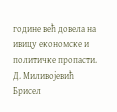године већ довела на ивицу економске и политичке пропасти.
Д. Миливојевић
Брисел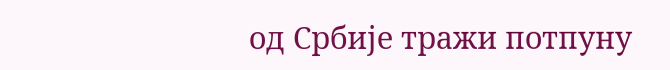од Србије тражи потпуну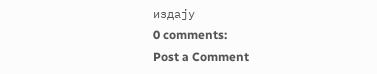издају
0 comments:
Post a Comment